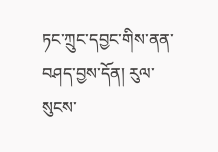ཏང་ཀྲུང་དབྱང་གིས་ནན་བཤད་བྱས་དོན། རུལ་སུངས་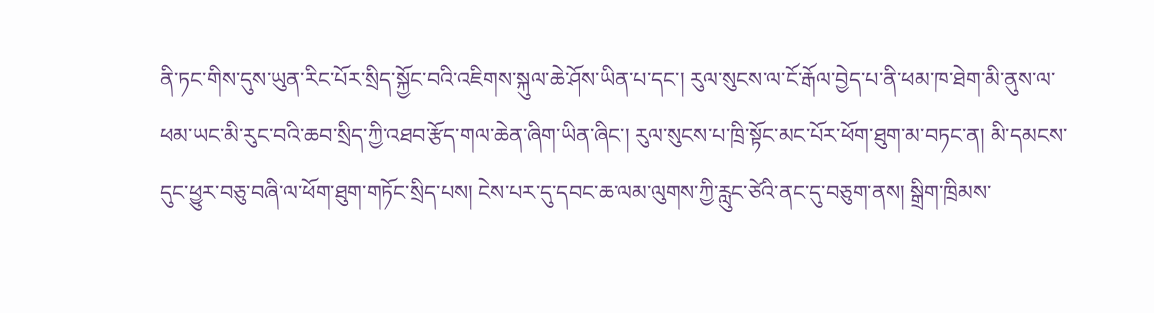ནི་ཏང་གིས་དུས་ཡུན་རིང་པོར་སྲིད་སྐྱོང་བའི་འཇིགས་སྐུལ་ཆེ་ཤོས་ཡིན་པ་དང་། རུལ་སུངས་ལ་ངོ་རྒོལ་བྱེད་པ་ནི་ཕམ་ཁ་ཐེག་མི་ནུས་ལ་ཕམ་ཡང་མི་རུང་བའི་ཆབ་སྲིད་ཀྱི་འཐབ་རྩོད་གལ་ཆེན་ཞིག་ཡིན་ཞིང་། རུལ་སུངས་པ་ཁྲི་སྟོང་མང་པོར་ཕོག་ཐུག་མ་བཏང་ན། མི་དམངས་དུང་ཕྱུར་བཅུ་བཞི་ལ་ཕོག་ཐུག་གཏོང་སྲིད་པས། ངེས་པར་དུ་དབང་ཆ་ལམ་ལུགས་ཀྱི་རླུང་ཙེའི་ནང་དུ་བཅུག་ནས། སྒྲིག་ཁྲིམས་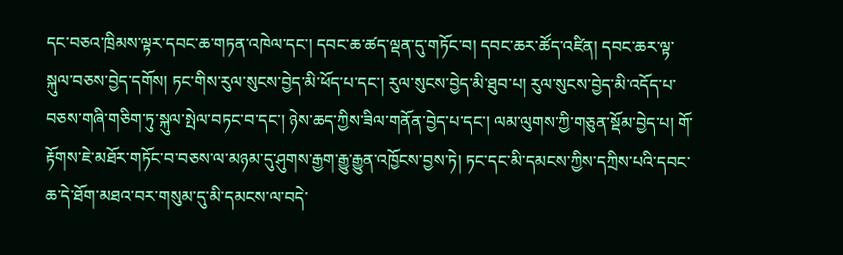དང་བཅའ་ཁྲིམས་ལྟར་དབང་ཆ་གཏན་འཁེལ་དང་། དབང་ཆ་ཚད་ལྡན་དུ་གཏོང་བ། དབང་ཆར་ཚོད་འཛིན། དབང་ཆར་ལྟ་སྐུལ་བཅས་བྱེད་དགོས། ཏང་གིས་རུལ་སུངས་བྱེད་མི་ཕོད་པ་དང་། རུལ་སུངས་བྱེད་མི་ཐུབ་པ། རུལ་སུངས་བྱེད་མི་འདོད་པ་བཅས་གཞི་གཅིག་ཏུ་སྐུལ་སྤེལ་བཏང་བ་དང་། ཉེས་ཆད་ཀྱིས་ཟིལ་གནོན་བྱེད་པ་དང་། ལམ་ལུགས་ཀྱི་གཅུན་སྡོམ་བྱེད་པ། གོ་རྟོགས་ཇེ་མཐོར་གཏོང་བ་བཅས་ལ་མཉམ་དུ་ཤུགས་རྒྱག་རྒྱུ་རྒྱུན་འཁྱོངས་བྱས་ཏེ། ཏང་དང་མི་དམངས་ཀྱིས་དཀྲིས་པའི་དབང་ཆ་དེ་ཐོག་མཐའ་བར་གསུམ་དུ་མི་དམངས་ལ་བདེ་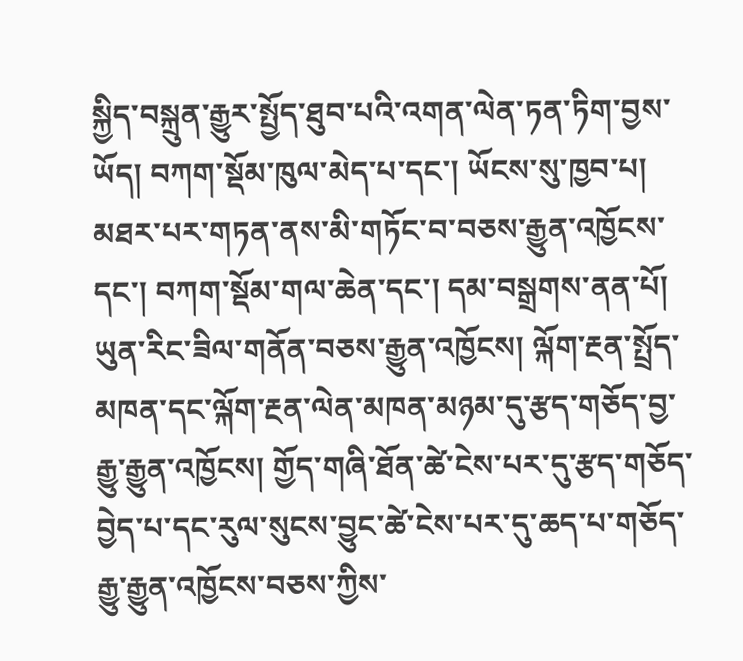སྐྱིད་བསྐྲུན་རྒྱུར་སྤྱོད་ཐུབ་པའི་འགན་ལེན་ཏན་ཏིག་བྱས་ཡོད། བཀག་སྡོམ་ཁུལ་མེད་པ་དང་། ཡོངས་སུ་ཁྱབ་པ། མཐར་པར་གཏན་ནས་མི་གཏོང་བ་བཅས་རྒྱུན་འཁྱོངས་དང་། བཀག་སྡོམ་གལ་ཆེན་དང་། དམ་བསྒྲགས་ནན་པོ། ཡུན་རིང་ཟིལ་གནོན་བཅས་རྒྱུན་འཁྱོངས། ལྐོག་རྔན་སྤྲོད་མཁན་དང་ལྐོག་རྔན་ལེན་མཁན་མཉམ་དུ་རྩད་གཅོད་བྱ་རྒྱུ་རྒྱུན་འཁྱོངས། གྱོད་གཞི་ཐོན་ཚེ་ངེས་པར་དུ་རྩད་གཅོད་བྱེད་པ་དང་རུལ་སུངས་བྱུང་ཚེ་ངེས་པར་དུ་ཆད་པ་གཅོད་རྒྱུ་རྒྱུན་འཁྱོངས་བཅས་ཀྱིས་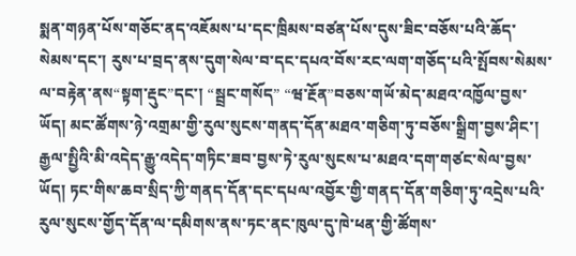སྨན་གཉན་པོས་གཅོང་ནད་འཇོམས་པ་དང་ཁྲིམས་བཙན་པོས་དུས་ཟིང་བཅོས་པའི་ཆོད་སེམས་དང་། རུས་པ་བྲད་ནས་དུག་སེལ་བ་དང་དཔའ་བོས་རང་ལག་གཅོད་པའི་སྤོབས་སེམས་ལ་བརྟེན་ནས“སྟག་རྡུང”དང་། “སྦྲང་གསོད” “ཝ་རྔོན”བཅས་གཡོ་མེད་མཐའ་འཁྱོལ་བྱས་ཡོད། མང་ཚོགས་ཉེ་འགྲམ་གྱི་རུལ་སུངས་གནད་དོན་མཐའ་གཅིག་ཏུ་བཅོས་སྒྲིག་བྱས་ཤིང་། རྒྱལ་སྤྱིའི་མི་འདེད་རྒྱུ་འདེད་གཏིང་ཟབ་བྱས་ཏེ་རུལ་སུངས་པ་མཐའ་དག་གཙང་སེལ་བྱས་ཡོད། ཏང་གིས་ཆབ་སྲིད་ཀྱི་གནད་དོན་དང་དཔལ་འབྱོར་གྱི་གནད་དོན་གཅིག་ཏུ་འདྲེས་པའི་རུལ་སུངས་གྱོད་དོན་ལ་དམིགས་ནས་ཏང་ནང་ཁུལ་དུ་ཁེ་ཕན་གྱི་ཚོགས་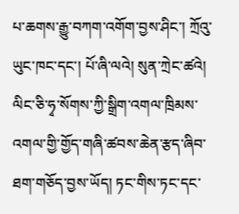པ་ཆགས་རྒྱུ་བཀག་འགོག་བྱས་ཤིང་། ཀྲོའུ་ཡུང་ཁང་དང་། པོ་ཞི་ལའེ། སུན་ཀྲེང་ཚའེ། ལིང་ཅི་ཧྭ་སོགས་ཀྱི་སྒྲིག་འགལ་ཁྲིམས་འགལ་གྱི་གྱོད་གཞི་ཚབས་ཆེན་རྩད་ཞིབ་ཐག་གཅོད་བྱས་ཡོད། ཏང་གིས་ཏང་དང་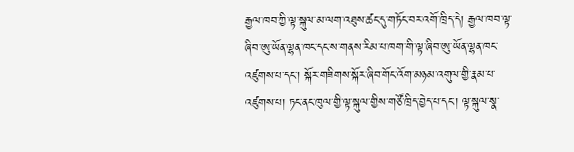རྒྱལ་ཁབ་ཀྱི་ལྟ་སྐུལ་མ་ལག་འཐུས་ཚང་དུ་གཏོང་བར་འགོ་ཁྲིད་དེ། རྒྱལ་ཁབ་ལྟ་ཞིབ་ཨུ་ཡོན་ལྷན་ཁང་དང་ས་གནས་རིམ་པ་ཁག་གི་ལྟ་ཞིབ་ཨུ་ཡོན་ལྷན་ཁང་འཛུགས་པ་དང་། སྐོར་གཟིགས་སྐོར་ཞིབ་གོང་འོག་མཉམ་འགུལ་གྱི་རྣམ་པ་འཛུགས་པ། ཏང་ནང་ཁུལ་གྱི་ལྟ་སྐུལ་གྱིས་གཙོ་ཁྲིད་བྱེད་པ་དང་། ལྟ་སྐུལ་སྣ་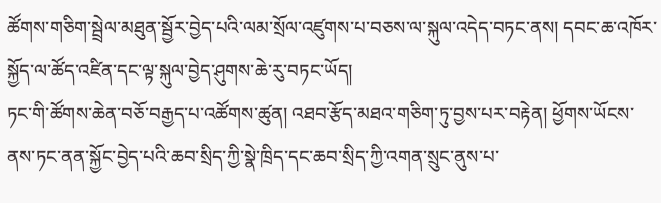ཚོགས་གཅིག་སྦྲེལ་མཐུན་སྦྱོར་བྱེད་པའི་ལམ་སྲོལ་འཛུགས་པ་བཅས་ལ་སྐུལ་འདེད་བཏང་ནས། དབང་ཆ་འཁོར་སྐྱོད་ལ་ཚོད་འཛིན་དང་ལྟ་སྐུལ་བྱེད་ཤུགས་ཆེ་རུ་བཏང་ཡོད།
ཏང་གི་ཚོགས་ཆེན་བཅོ་བརྒྱད་པ་འཚོགས་ཚུན། འཐབ་རྩོད་མཐའ་གཅིག་ཏུ་བྱས་པར་བརྟེན། ཕྱོགས་ཡོངས་ནས་ཏང་ནན་སྐྱོང་བྱེད་པའི་ཆབ་སྲིད་ཀྱི་སྣེ་ཁྲིད་དང་ཆབ་སྲིད་ཀྱི་འགན་སྲུང་ནུས་པ་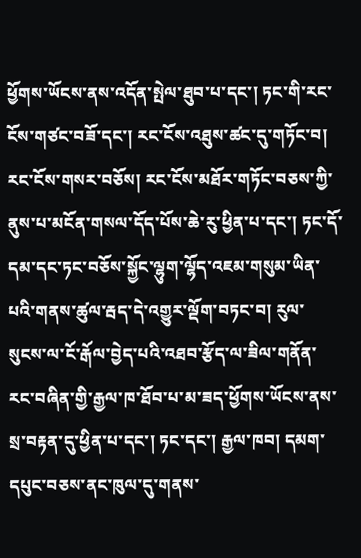ཕྱོགས་ཡོངས་ནས་འདོན་སྤེལ་ཐུབ་པ་དང་། ཏང་གི་རང་ངོས་གཙང་བཟོ་དང་། རང་ངོས་འཐུས་ཚང་དུ་གཏོང་བ། རང་ངོས་གསར་བཅོས། རང་ངོས་མཐོར་གཏོང་བཅས་ཀྱི་ནུས་པ་མངོན་གསལ་དོད་པོས་ཆེ་རུ་ཕྱིན་པ་དང་། ཏང་དོ་དམ་དང་ཏང་བཅོས་སྐྱོང་ལྷུག་ལྷོད་འཇམ་གསུམ་ཡིན་པའི་གནས་ཚུལ་རྦད་དེ་འགྱུར་ལྡོག་བཏང་བ། རུལ་སུངས་ལ་ངོ་རྒོལ་བྱེད་པའི་འཐབ་རྩོད་ལ་ཟིལ་གནོན་རང་བཞིན་གྱི་རྒྱལ་ཁ་ཐོབ་པ་མ་ཟད་ཕྱོགས་ཡོངས་ནས་སྲ་བརྟན་དུ་ཕྱིན་པ་དང་། ཏང་དང་། རྒྱལ་ཁབ། དམག་དཔུང་བཅས་ནང་ཁུལ་དུ་གནས་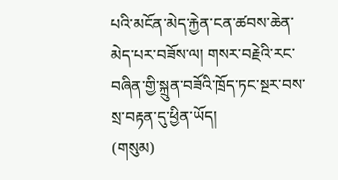པའི་མངོན་མེད་རྐྱེན་ངན་ཚབས་ཆེན་མེད་པར་བཟོས་ལ། གསར་བརྗེའི་རང་བཞིན་གྱི་སྐྲུན་བཟོའི་ཁྲོད་ཏང་སྔར་བས་སྲ་བརྟན་དུ་ཕྱིན་ཡོད།
(གསུམ)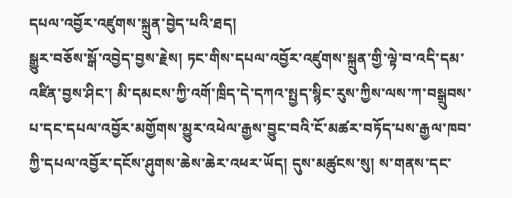དཔལ་འབྱོར་འཛུགས་སྐྲུན་བྱེད་པའི་ཐད།
སྒྱུར་བཅོས་སྒོ་འབྱེད་བྱས་རྗེས། ཏང་གིས་དཔལ་འབྱོར་འཛུགས་སྐྲུན་གྱི་ལྟེ་བ་འདི་དམ་འཛིན་བྱས་ཤིང་། མི་དམངས་ཀྱི་འགོ་ཁྲིད་དེ་དཀའ་སྤྱད་སྙིང་རུས་ཀྱིས་ལས་ཀ་བསྒྲུབས་པ་དང་དཔལ་འབྱོར་མགྱོགས་མྱུར་འཕེལ་རྒྱས་བྱུང་བའི་ངོ་མཚར་བཏོད་པས་རྒྱལ་ཁབ་ཀྱི་དཔལ་འབྱོར་དངོས་ཤུགས་ཆེས་ཆེར་འཕར་ཡོད། དུས་མཚུངས་སུ། ས་གནས་དང་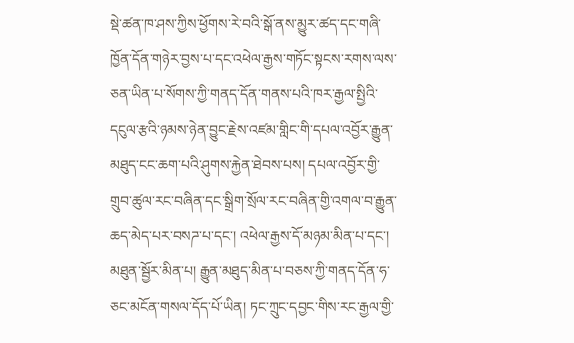སྡེ་ཚན་ཁ་ཤས་ཀྱིས་ཕྱོགས་རེ་བའི་སྒོ་ནས་མྱུར་ཚད་དང་གཞི་ཁྱོན་དོན་གཉེར་བྱས་པ་དང་འཕེལ་རྒྱས་གཏོང་སྟངས་རགས་ལས་ཅན་ཡིན་པ་སོགས་ཀྱི་གནད་དོན་གནས་པའི་ཁར་རྒྱལ་སྤྱིའི་དངུལ་རྩའི་ཉམས་ཉེན་བྱུང་རྗེས་འཛམ་གླིང་གི་དཔལ་འབྱོར་རྒྱུན་མཐུད་ངང་ཆག་པའི་ཤུགས་རྐྱེན་ཐེབས་པས། དཔལ་འབྱོར་གྱི་གྲུབ་ཚུལ་རང་བཞིན་དང་སྒྲིག་སྲོལ་རང་བཞིན་གྱི་འགལ་བ་རྒྱུན་ཆད་མེད་པར་བསཌ་པ་དང་། འཕེལ་རྒྱས་དོ་མཉམ་མིན་པ་དང་། མཐུན་སྦྱོར་མིན་པ། རྒྱུན་མཐུད་མིན་པ་བཅས་ཀྱི་གནད་དོན་ཧ་ཅང་མངོན་གསལ་དོད་པོ་ཡིན། ཏང་ཀྲུང་དབྱང་གིས་རང་རྒྱལ་གྱི་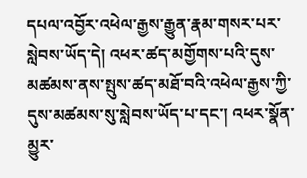དཔལ་འབྱོར་འཕེལ་རྒྱས་རྒྱུན་རྣམ་གསར་པར་སླེབས་ཡོད་དེ། འཕར་ཚད་མགྱོགས་པའི་དུས་མཚམས་ནས་སྤུས་ཚད་མཐོ་བའི་འཕེལ་རྒྱས་ཀྱི་དུས་མཚམས་སུ་སླེབས་ཡོད་པ་དང་། འཕར་སྣོན་མྱུར་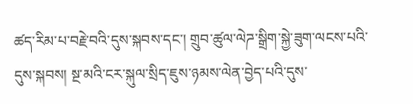ཚད་རིམ་པ་བརྗེ་བའི་དུས་སྐབས་དང་། གྲུབ་ཚུལ་ལེཌ་སྒྲིག་སྐྱེ་ཟུག་ལངས་པའི་དུས་སྐབས། སྔ་མའི་ངར་སྐུལ་སྲིད་ཇུས་ཉམས་ལེན་བྱེད་པའི་དུས་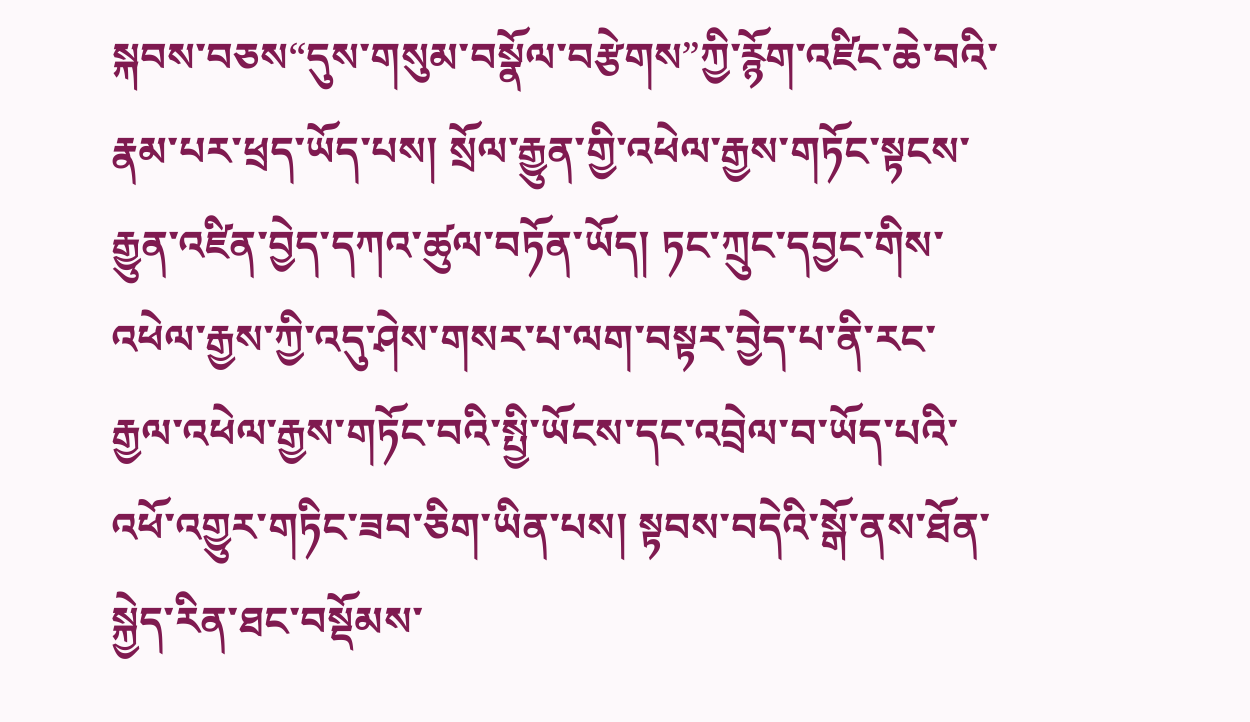སྐབས་བཅས“དུས་གསུམ་བསྣོལ་བརྩེགས”ཀྱི་རྙོག་འཛིང་ཆེ་བའི་རྣམ་པར་ཕྲད་ཡོད་པས། སྲོལ་རྒྱུན་གྱི་འཕེལ་རྒྱས་གཏོང་སྟངས་རྒྱུན་འཛིན་བྱེད་དཀའ་ཚུལ་བཏོན་ཡོད། ཏང་ཀྲུང་དབྱང་གིས་འཕེལ་རྒྱས་ཀྱི་འདུ་ཤེས་གསར་པ་ལག་བསྟར་བྱེད་པ་ནི་རང་རྒྱལ་འཕེལ་རྒྱས་གཏོང་བའི་སྤྱི་ཡོངས་དང་འབྲེལ་བ་ཡོད་པའི་འཕོ་འགྱུར་གཏིང་ཟབ་ཅིག་ཡིན་པས། སྟབས་བདེའི་སྒོ་ནས་ཐོན་སྐྱེད་རིན་ཐང་བསྡོམས་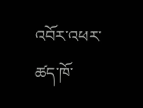འབོར་འཕར་ཚད་ཁོ་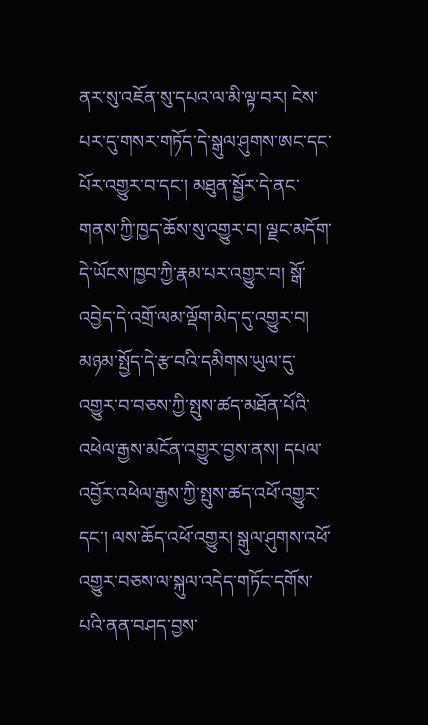ནར་སུ་འཇོན་སུ་དཔའ་ལ་མི་ལྟ་བར། ངེས་པར་དུ་གསར་གཏོད་དེ་སྒུལ་ཤུགས་ཨང་དང་པོར་འགྱུར་བ་དང་། མཐུན་སྦྱོར་དེ་ནང་གནས་ཀྱི་ཁྱད་ཆོས་སུ་འགྱུར་བ། ལྗང་མདོག་དེ་ཡོངས་ཁྱབ་ཀྱི་རྣམ་པར་འགྱུར་བ། སྒོ་འབྱེད་དེ་འགྲོ་ལམ་ལྡོག་མེད་དུ་འགྱུར་བ། མཉམ་སྤྱོད་དེ་རྩ་བའི་དམིགས་ཡུལ་དུ་འགྱུར་བ་བཅས་ཀྱི་སྤུས་ཚད་མཐོན་པོའི་འཕེལ་རྒྱས་མངོན་འགྱུར་བྱས་ནས། དཔལ་འབྱོར་འཕེལ་རྒྱས་ཀྱི་སྤུས་ཚད་འཕོ་འགྱུར་དང་། ལས་ཆོད་འཕོ་འགྱུར། སྒུལ་ཤུགས་འཕོ་འགྱུར་བཅས་ལ་སྐུལ་འདེད་གཏོང་དགོས་པའི་ནན་བཤད་བྱས་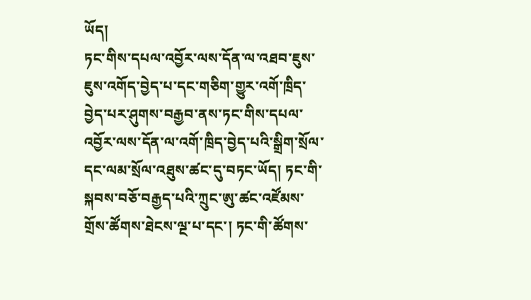ཡོད།
ཏང་གིས་དཔལ་འབྱོར་ལས་དོན་ལ་འཐབ་ཇུས་ཇུས་འགོད་བྱེད་པ་དང་གཅིག་གྱུར་འགོ་ཁྲིད་བྱེད་པར་ཤུགས་བརྒྱབ་ནས་ཏང་གིས་དཔལ་འབྱོར་ལས་དོན་ལ་འགོ་ཁྲིད་བྱེད་པའི་སྒྲིག་སྲོལ་དང་ལམ་སྲོལ་འཐུས་ཚང་དུ་བཏང་ཡོད། ཏང་གི་སྐབས་བཅོ་བརྒྱད་པའི་ཀྲུང་ཨུ་ཚང་འཛོམས་གྲོས་ཚོགས་ཐེངས་ལྔ་པ་དང་། ཏང་གི་ཚོགས་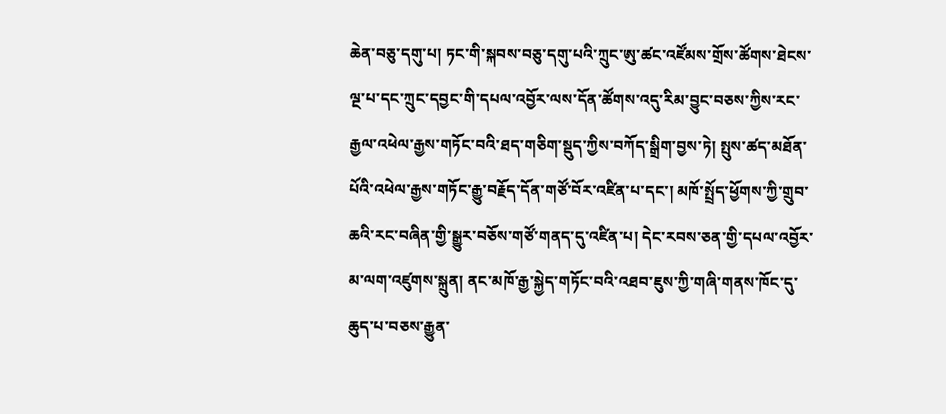ཆེན་བཅུ་དགུ་པ། ཏང་གི་སྐབས་བཅུ་དགུ་པའི་ཀྲུང་ཨུ་ཚང་འཛོམས་གྲོས་ཚོགས་ཐེངས་ལྔ་པ་དང་ཀྲུང་དབྱང་གི་དཔལ་འབྱོར་ལས་དོན་ཚོགས་འདུ་རིམ་བྱུང་བཅས་ཀྱིས་རང་རྒྱལ་འཕེལ་རྒྱས་གཏོང་བའི་ཐད་གཅིག་སྡུད་ཀྱིས་བཀོད་སྒྲིག་བྱས་ཏེ། སྤུས་ཚད་མཐོན་པོའི་འཕེལ་རྒྱས་གཏོང་རྒྱུ་བརྗོད་དོན་གཙོ་བོར་འཛིན་པ་དང་། མཁོ་སྤྲོད་ཕྱོགས་ཀྱི་གྲུབ་ཆའི་རང་བཞིན་གྱི་སྒྱུར་བཅོས་གཙོ་གནད་དུ་འཛིན་པ། དེང་རབས་ཅན་གྱི་དཔལ་འབྱོར་མ་ལག་འཛུགས་སྐྲུན། ནང་མཁོ་རྒྱ་སྐྱེད་གཏོང་བའི་འཐབ་ཇུས་ཀྱི་གཞི་གནས་ཁོང་དུ་ཆུད་པ་བཅས་རྒྱུན་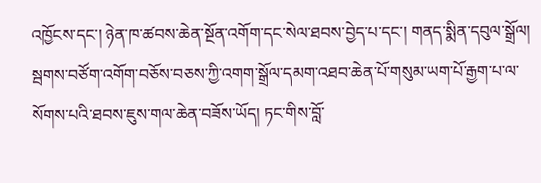འཁྱོངས་དང་། ཉེན་ཁ་ཚབས་ཆེན་སྔོན་འགོག་དང་སེལ་ཐབས་བྱེད་པ་དང་། གནད་སྨིན་དབུལ་སྒྲོལ། སྦགས་བཙོག་འགོག་བཅོས་བཅས་ཀྱི་འགག་སྒྲོལ་དམག་འཐབ་ཆེན་པོ་གསུམ་ཡག་པོ་རྒྱག་པ་ལ་སོགས་པའི་ཐབས་ཇུས་གལ་ཆེན་བཟོས་ཡོད། ཏང་གིས་བློ་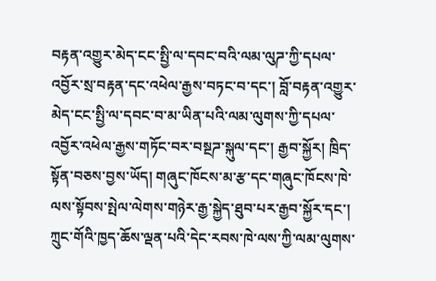བརྟན་འགྱུར་མེད་ངང་སྤྱི་ལ་དབང་བའི་ལམ་ལུཌ་ཀྱི་དཔལ་འབྱོར་སྲ་བརྟན་དང་འཕེལ་རྒྱས་བཏང་བ་དང་། བློ་བརྟན་འགྱུར་མེད་ངང་སྤྱི་ལ་དབང་བ་མ་ཡིན་པའི་ལམ་ལུགས་ཀྱི་དཔལ་འབྱོར་འཕེལ་རྒྱས་གཏོང་བར་བསྔཌ་སྐུལ་དང་། རྒྱབ་སྐྱོར། ཁྲིད་སྟོན་བཅས་བྱས་ཡོད། གཞུང་ཁོངས་མ་རྩ་དང་གཞུང་ཁོངས་ཁེ་ལས་སྟོབས་སྤེལ་ལེགས་གཉེར་རྒྱ་སྐྱེད་ཐུབ་པར་རྒྱབ་སྐྱོར་དང་། ཀྲུང་གོའི་ཁྱད་ཆོས་ལྡན་པའི་དེང་རབས་ཁེ་ལས་ཀྱི་ལམ་ལུགས་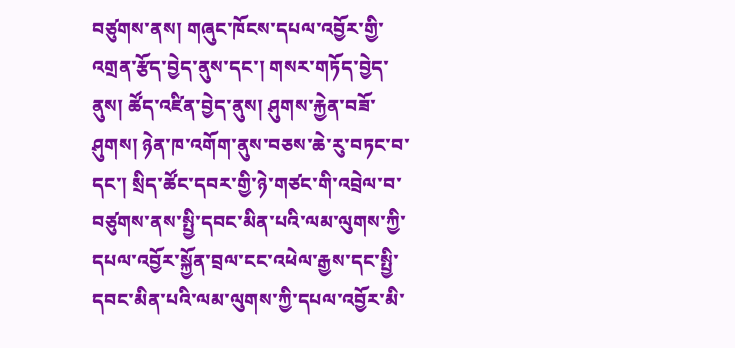བཙུགས་ནས། གཞུང་ཁོངས་དཔལ་འབྱོར་གྱི་འགྲན་རྩོད་བྱེད་ནུས་དང་། གསར་གཏོད་བྱེད་ནུས། ཚོད་འཛིན་བྱེད་ནུས། ཤུགས་རྐྱེན་བཟོ་ཤུགས། ཉེན་ཁ་འགོག་ནུས་བཅས་ཆེ་རུ་བཏང་བ་དང་། སྲིད་ཚོང་དབར་གྱི་ཉེ་གཙང་གི་འབྲེལ་བ་བཙུགས་ནས་སྤྱི་དབང་མིན་པའི་ལམ་ལུགས་ཀྱི་དཔལ་འབྱོར་སྐྱོན་བྲལ་ངང་འཕེལ་རྒྱས་དང་སྤྱི་དབང་མིན་པའི་ལམ་ལུགས་ཀྱི་དཔལ་འབྱོར་མི་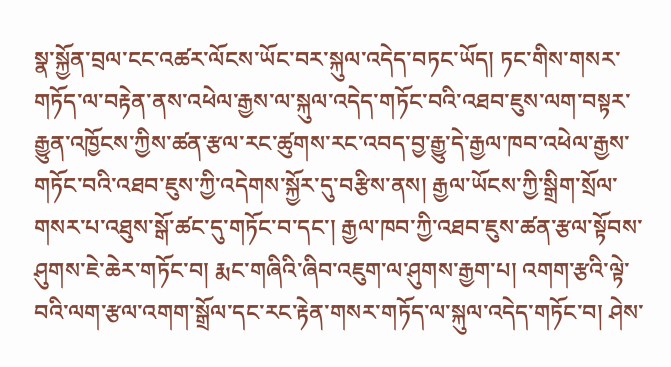སྣ་སྐྱོན་བྲལ་ངང་འཚར་ལོངས་ཡོང་བར་སྐུལ་འདེད་བཏང་ཡོད། ཏང་གིས་གསར་གཏོད་ལ་བརྟེན་ནས་འཕེལ་རྒྱས་ལ་སྐུལ་འདེད་གཏོང་བའི་འཐབ་ཇུས་ལག་བསྟར་རྒྱུན་འཁྱོངས་ཀྱིས་ཚན་རྩལ་རང་ཚུགས་རང་འབད་བྱ་རྒྱུ་དེ་རྒྱལ་ཁབ་འཕེལ་རྒྱས་གཏོང་བའི་འཐབ་ཇུས་ཀྱི་འདེགས་སྐྱོར་དུ་བརྩིས་ནས། རྒྱལ་ཡོངས་ཀྱི་སྒྲིག་སྲོལ་གསར་པ་འཐུས་སྒོ་ཚང་དུ་གཏོང་བ་དང་། རྒྱལ་ཁབ་ཀྱི་འཐབ་ཇུས་ཚན་རྩལ་སྟོབས་ཤུགས་ཇེ་ཆེར་གཏོང་བ། རྨང་གཞིའི་ཞིབ་འཇུག་ལ་ཤུགས་རྒྱག་པ། འགག་རྩའི་ལྟེ་བའི་ལག་རྩལ་འགག་སྒྲོལ་དང་རང་རྟེན་གསར་གཏོད་ལ་སྐུལ་འདེད་གཏོང་བ། ཤེས་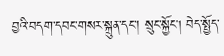བྱའི་བདག་དབང་གསར་སྐྲུན་དང་། སྲུང་སྐྱོང། བེད་སྤྱོད་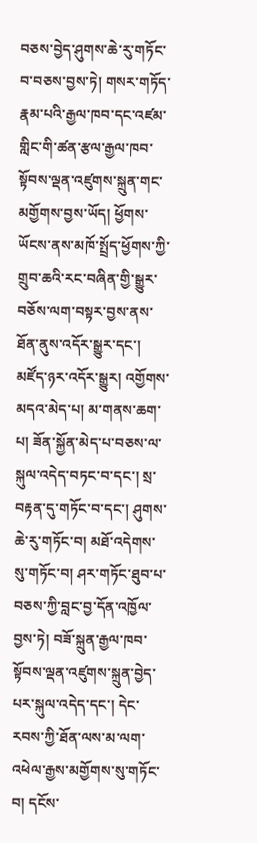བཅས་བྱེད་ཤུགས་ཆེ་རུ་གཏོང་བ་བཅས་བྱས་ཏེ། གསར་གཏོད་རྣམ་པའི་རྒྱལ་ཁབ་དང་འཛམ་གླིང་གི་ཚན་རྩལ་རྒྱལ་ཁབ་སྟོབས་ལྡན་འཛུགས་སྐྲུན་གང་མགྱོགས་བྱས་ཡོད། ཕྱོགས་ཡོངས་ནས་མཁོ་སྤྲོད་ཕྱོགས་ཀྱི་གྲུབ་ཆའི་རང་བཞིན་གྱི་སྒྱུར་བཅོས་ལག་བསྟར་བྱས་ནས་ཐོན་ནུས་འདོར་སྒྱུར་དང་། མཛོད་ཉར་འདོར་སྒྱུར། འགྱོགས་མདའ་མེད་པ། མ་གནས་ཆག་པ། ཟོན་སྐྱོན་མེད་པ་བཅས་ལ་སྐུལ་འདེད་བཏང་བ་དང་། སྲ་བརྟན་དུ་གཏོང་བ་དང་། ཤུགས་ཆེ་རུ་གཏོང་བ། མཐོ་འདེགས་སུ་གཏོང་བ། ཤར་གཏོང་ཐུབ་པ་བཅས་ཀྱི་བླང་བྱ་དོན་འཁྱོལ་བྱས་ཏེ། བཟོ་སྐྲུན་རྒྱལ་ཁབ་སྟོབས་ལྡན་འཛུགས་སྐྲུན་བྱེད་པར་སྐུལ་འདེད་དང་། དེང་རབས་ཀྱི་ཐོན་ལས་མ་ལག་འཕེལ་རྒྱས་མགྱོགས་སུ་གཏོང་བ། དངོས་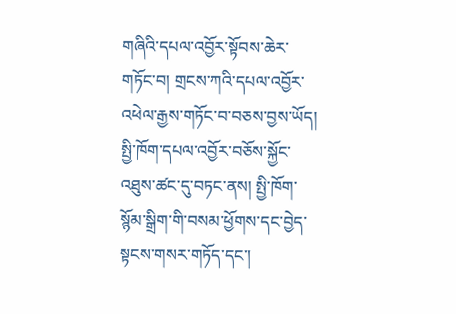གཞིའི་དཔལ་འབྱོར་སྟོབས་ཆེར་གཏོང་བ། གྲངས་ཀའི་དཔལ་འབྱོར་འཕེལ་རྒྱས་གཏོང་བ་བཅས་བྱས་ཡོད། སྤྱི་ཁོག་དཔལ་འབྱོར་བཅོས་སྐྱོང་འཐུས་ཚང་དུ་བཏང་ནས། སྤྱི་ཁོག་སྙོམ་སྒྲིག་གི་བསམ་ཕྱོགས་དང་བྱེད་སྟངས་གསར་གཏོད་དང་།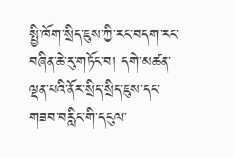སྤྱི་ཁོག་སྲིད་ཇུས་ཀྱི་རང་བདག་རང་བཞིན་ཆེ་རུ་གཏོང་བ། དགེ་མཚན་ལྡན་པའི་ནོར་སྲིད་སྲིད་ཇུས་དང་གཟབ་བརླིང་གི་དངུལ་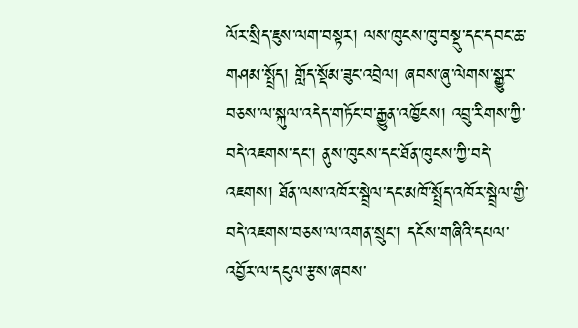ལོར་སྲིད་ཇུས་ལག་བསྟར། ལས་ཁུངས་ཁུ་བསྡུ་དང་དབང་ཆ་གཤམ་སྤྲོད། གློད་སྡོམ་ཟུང་འབྲེལ། ཞབས་ཞུ་ལེགས་སྒྱུར་བཅས་ལ་སྐུལ་འདེད་གཏོང་བ་རྒྱུན་འཁྱོངས། འབྲུ་རིགས་ཀྱི་བདེ་འཇགས་དང་། ནུས་ཁུངས་དང་ཐོན་ཁུངས་ཀྱི་བདེ་འཇགས། ཐོན་ལས་འཁོར་སྦྲེལ་དང་མཁོ་སྤྲོད་འཁོར་སྦྲེལ་གྱི་བདེ་འཇགས་བཅས་ལ་འགན་སྲུང་། དངོས་གཞིའི་དཔལ་འབྱོར་ལ་དངུལ་རྩས་ཞབས་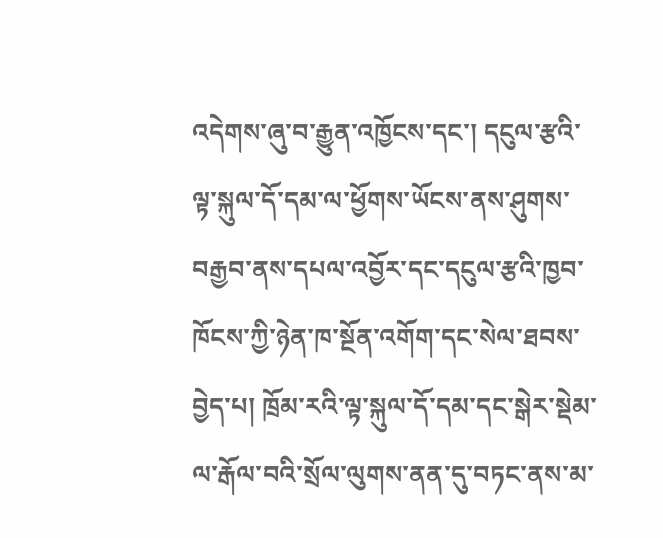འདེགས་ཞུ་བ་རྒྱུན་འཁྱོངས་དང་། དངུལ་རྩའི་ལྟ་སྐུལ་དོ་དམ་ལ་ཕྱོགས་ཡོངས་ནས་ཤུགས་བརྒྱབ་ནས་དཔལ་འབྱོར་དང་དངུལ་རྩའི་ཁྱབ་ཁོངས་ཀྱི་ཉེན་ཁ་སྔོན་འགོག་དང་སེལ་ཐབས་བྱེད་པ། ཁྲོམ་རའི་ལྟ་སྐུལ་དོ་དམ་དང་སྒེར་སྡེམ་ལ་རྒོལ་བའི་སྲོལ་ལུགས་ནན་དུ་བཏང་ནས་མ་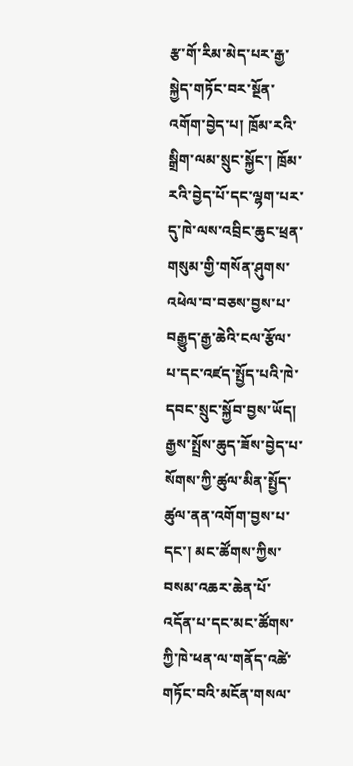རྩ་གོ་རིམ་མེད་པར་རྒྱ་སྐྱེད་གཏོང་བར་སྔོན་འགོག་བྱེད་པ། ཁྲོམ་རའི་སྒྲིག་ལམ་སྲུང་སྐྱོང་། ཁྲོམ་རའི་བྱེད་པོ་དང་ལྷག་པར་དུ་ཁེ་ལས་འབྲིང་ཆུང་ཕྲན་གསུམ་གྱི་གསོན་ཤུགས་འཕེལ་བ་བཅས་བྱས་པ་བརྒྱུད་རྒྱ་ཆེའི་ངལ་རྩོལ་པ་དང་འཛད་སྤྱོད་པའི་ཁེ་དབང་སྲུང་སྐྱོབ་བྱས་ཡོད།
རྒྱས་སྤྲོས་ཆུད་ཟོས་བྱེད་པ་སོགས་ཀྱི་ཚུལ་མིན་སྤྱོད་ཚུལ་ནན་འགོག་བྱས་པ་དང་། མང་ཚོགས་ཀྱིས་བསམ་འཆར་ཆེན་པོ་འདོན་པ་དང་མང་ཚོགས་ཀྱི་ཁེ་ཕན་ལ་གནོད་འཚེ་གཏོང་བའི་མངོན་གསལ་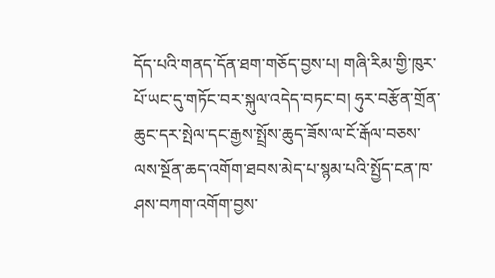དོད་པའི་གནད་དོན་ཐག་གཅོད་བྱས་པ། གཞི་རིམ་གྱི་ཁུར་པོ་ཡང་དུ་གཏོང་བར་སྐུལ་འདེད་བཏང་བ། ཧུར་བརྩོན་གྲོན་ཆུང་དར་སྤེལ་དང་རྒྱས་སྤྲོས་ཆུད་ཟོས་ལ་ངོ་རྒོལ་བཅས་ལས་སྔོན་ཆད་འགོག་ཐབས་མེད་པ་སྙམ་པའི་སྤྱོད་ངན་ཁ་ཤས་བཀག་འགོག་བྱས་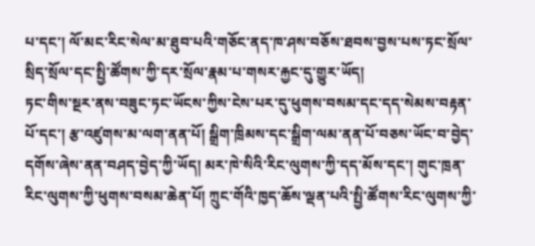པ་དང་། ལོ་མང་རིང་སེལ་མ་ཐུབ་པའི་གཅོང་ནད་ཁ་ཤས་བཅོས་ཐབས་བྱས་པས་ཏང་སྲོལ་སྲིད་སྲོལ་དང་སྤྱི་ཚོགས་ཀྱི་དར་སྲོལ་རྣམ་པ་གསར་རྐྱང་དུ་གྱུར་ཡོད།
ཏང་གིས་སྔར་ནས་བཟུང་ཏང་ཡོངས་ཀྱིས་ངེས་པར་དུ་ཕུགས་བསམ་དང་དད་སེམས་བརྟན་པོ་དང་། རྩ་འཛུགས་མ་ལག་ནན་པོ། སྒྲིག་ཁྲིམས་དང་སྒྲིག་ལམ་ནན་པོ་བཅས་ཡོང་བ་བྱེད་དགོས་ཞེས་ནན་བཤད་བྱེད་ཀྱི་ཡོད། མར་ཁེ་སིའི་རིང་ལུགས་ཀྱི་དད་མོས་དང་། གུང་ཁྲན་རིང་ལུགས་ཀྱི་ཕུགས་བསམ་ཆེན་པོ། ཀྲུང་གོའི་ཁྱད་ཆོས་ལྡན་པའི་སྤྱི་ཚོགས་རིང་ལུགས་ཀྱི་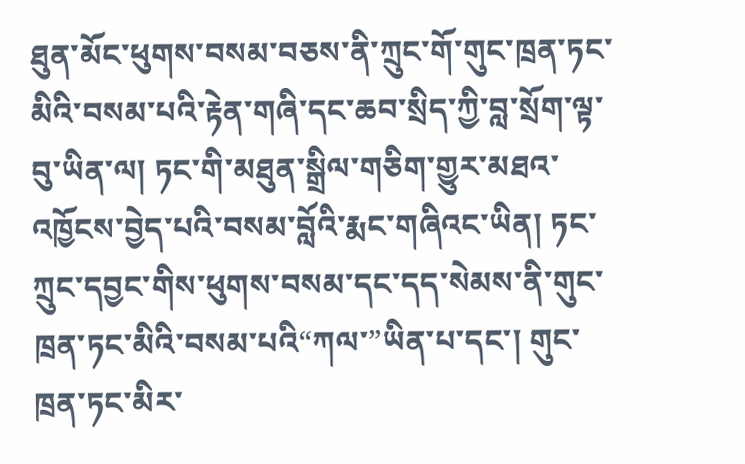ཐུན་མོང་ཕུགས་བསམ་བཅས་ནི་ཀྲུང་གོ་གུང་ཁྲན་ཏང་མིའི་བསམ་པའི་རྟེན་གཞི་དང་ཆབ་སྲིད་ཀྱི་བླ་སྲོག་ལྟ་བུ་ཡིན་ལ། ཏང་གི་མཐུན་སྒྲིལ་གཅིག་གྱུར་མཐའ་འཁྱོངས་བྱེད་པའི་བསམ་བློའི་རྨང་གཞིའང་ཡིན། ཏང་ཀྲུང་དབྱང་གིས་ཕུགས་བསམ་དང་དད་སེམས་ནི་གུང་ཁྲན་ཏང་མིའི་བསམ་པའི“ཀལ་”ཡིན་པ་དང་། གུང་ཁྲན་ཏང་མིར་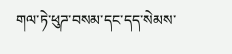གལ་ཏེ་ཕུཌ་བསམ་དང་དད་སེམས་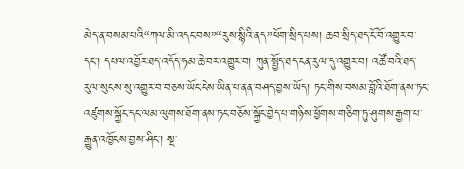མེད་ན་བསམ་པའི“ཀལ་མི་འདང་བས”“རུས་སྙིའི་ནད”ཕོག་སྲིད་པས། ཆབ་སྲིད་ཐད་ངོ་བོ་འགྱུར་བ་དང་། དཔལ་འབྱོར་ཐད་འདོད་ཧམ་ཆེ་བར་འགྱུར་བ། ཀུན་སྤྱོད་ཐད་ངན་རུལ་དུ་འགྱུར་བ། འཚོ་བའི་ཐད་རུལ་སུངས་སུ་འགྱུར་བ་བཅས་ཡོང་ངེས་ཡིན་པ་ནན་བཤད་བྱས་ཡོད། ཏང་གིས་བསམ་བློའི་ཐོག་ནས་ཏང་འཛུགས་སྐྱོང་དང་ལམ་ལུགས་ཐོག་ནས་ཏང་བཅོས་སྐྱོང་བྱེད་པ་གཉིས་ཕྱོགས་གཅིག་ཏུ་ཤུགས་རྒྱག་པ་རྒྱུན་འཁྱོངས་བྱས་ཤིང་། སྔ་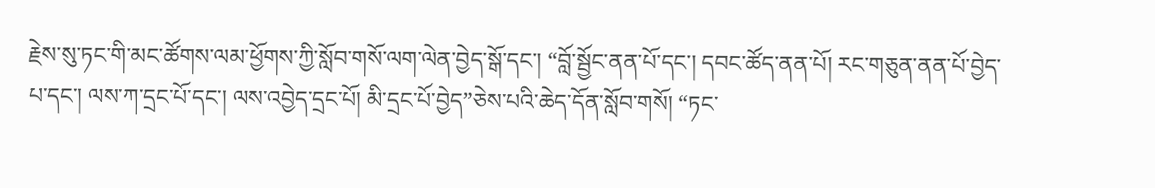རྗེས་སུ་ཏང་གི་མང་ཚོགས་ལམ་ཕྱོགས་ཀྱི་སློབ་གསོ་ལག་ལེན་བྱེད་སྒོ་དང་། “བློ་སྦྱོང་ནན་པོ་དང་། དབང་ཚོད་ནན་པོ། རང་གཅུན་ནན་པོ་བྱེད་པ་དང་། ལས་ཀ་དྲང་པོ་དང་། ལས་འབྱེད་དྲང་པོ། མི་དྲང་པོ་བྱེད”ཅེས་པའི་ཆེད་དོན་སློབ་གསོ། “ཏང་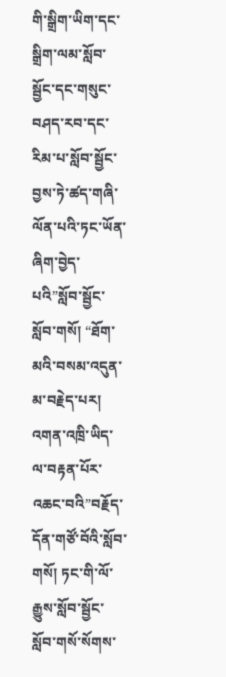གི་སྒྲིག་ཡིག་དང་སྒྲིག་ལམ་སློབ་སྦྱོང་དང་གསུང་བཤད་རབ་དང་རིམ་པ་སློབ་སྦྱོང་བྱས་ཏེ་ཚད་གཞི་ལོན་པའི་ཏང་ཡོན་ཞིག་བྱེད་པའི”སློབ་སྦྱོང་སློབ་གསོ། “ཐོག་མའི་བསམ་འདུན་མ་བརྗེད་པར། འགན་འཁྲི་ཡིད་ལ་བརྟན་པོར་འཆང་བའི”བརྗོད་དོན་གཙོ་བོའི་སློབ་གསོ། ཏང་གི་ལོ་རྒྱུས་སློབ་སྦྱོང་སློབ་གསོ་སོགས་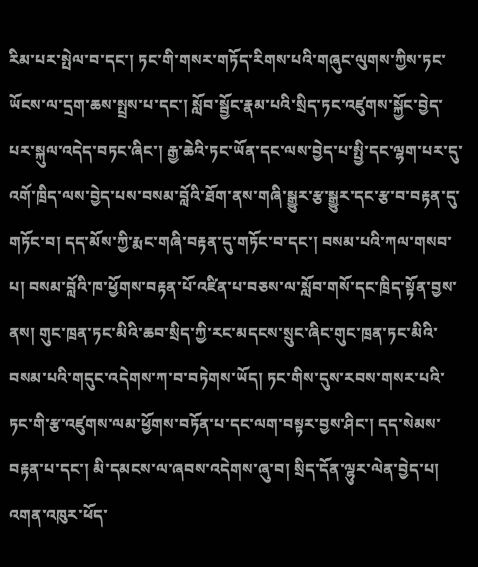རིམ་པར་སྤེལ་བ་དང་། ཏང་གི་གསར་གཏོད་རིགས་པའི་གཞུང་ལུགས་ཀྱིས་ཏང་ཡོངས་ལ་དྲག་ཆས་སྤྲས་པ་དང་། སློབ་སྦྱོང་རྣམ་པའི་སྲིད་ཏང་འཛུགས་སྐྱོང་བྱེད་པར་སྐུལ་འདེད་བཏང་ཞིང་། རྒྱ་ཆེའི་ཏང་ཡོན་དང་ལས་བྱེད་པ་སྤྱི་དང་ལྷག་པར་དུ་འགོ་ཁྲིད་ལས་བྱེད་པས་བསམ་བློའི་ཐོག་ནས་གཞི་སྒྱུར་རྩ་སྒྱུར་དང་རྩ་བ་བརྟན་དུ་གཏོང་བ། དད་མོས་ཀྱི་རྨང་གཞི་བརྟན་དུ་གཏོང་བ་དང་། བསམ་པའི་ཀལ་གསབ་པ། བསམ་བློའི་ཁ་ཕྱོགས་བརྟན་པོ་འཛིན་པ་བཅས་ལ་སློབ་གསོ་དང་ཁྲིད་སྟོན་བྱས་ནས། གུང་ཁྲན་ཏང་མིའི་ཆབ་སྲིད་ཀྱི་རང་མདངས་སྲུང་ཞིང་གུང་ཁྲན་ཏང་མིའི་བསམ་པའི་གདུང་འདེགས་ཀ་བ་བཏེགས་ཡོད། ཏང་གིས་དུས་རབས་གསར་པའི་ཏང་གི་རྩ་འཛུགས་ལམ་ཕྱོགས་བཏོན་པ་དང་ལག་བསྟར་བྱས་ཤིང་། དད་སེམས་བརྟན་པ་དང་། མི་དམངས་ལ་ཞབས་འདེགས་ཞུ་བ། སྲིད་དོན་ལྷུར་ལེན་བྱེད་པ། འགན་འཁུར་ཕོད་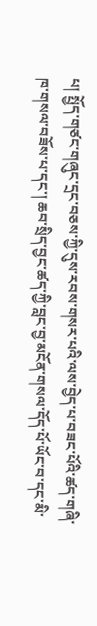པ། སྤྱོད་གཙང་གཞུང་དྲང་བཅས་ཀྱི་དུས་རབས་གསར་པའི་ལས་བྱེད་པ་བཟང་པོའི་ཚད་གཞི་ཁ་གསལ་བཟོས་པ་དང་། ཆབ་སྲིད་བྱང་ཚད་ཀྱི་བླང་བྱ་མངོན་གསལ་དོད་པོ་ཡོང་བ་དང་མི་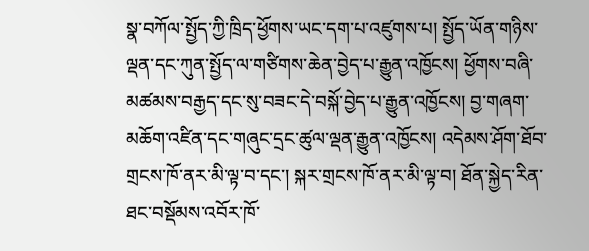སྣ་བཀོལ་སྤྱོད་ཀྱི་ཁྲིད་ཕྱོགས་ཡང་དག་པ་འཛུགས་པ། སྤྱོད་ཡོན་གཉིས་ལྡན་དང་ཀུན་སྤྱོད་ལ་གཙིགས་ཆེན་བྱེད་པ་རྒྱུན་འཁྱོངས། ཕྱོགས་བཞི་མཚམས་བརྒྱད་དང་སུ་བཟང་དེ་བསྐོ་བྱེད་པ་རྒྱུན་འཁྱོངས། བྱ་གཞག་མཆོག་འཛིན་དང་གཞུང་དྲང་ཚུལ་ལྡན་རྒྱུན་འཁྱོངས། འདེམས་ཤོག་ཐོབ་གྲངས་ཁོ་ནར་མི་ལྟ་བ་དང་། སྐར་གྲངས་ཁོ་ནར་མི་ལྟ་བ། ཐོན་སྐྱེད་རིན་ཐང་བསྡོམས་འབོར་ཁོ་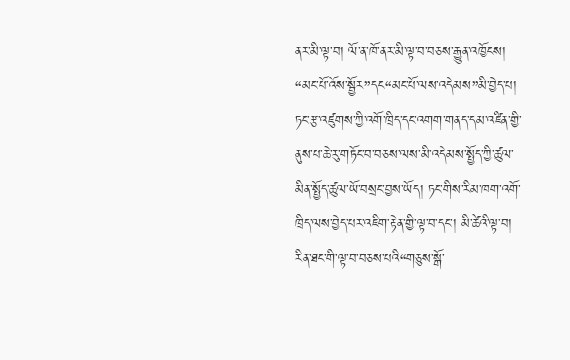ནར་མི་ལྟ་བ། ལོ་ན་ཁོ་ནར་མི་ལྟ་བ་བཅས་རྒྱུན་འཁྱོངས། “མང་པོ་འོས་སྦྱོར”དང“མང་པོ་ལས་འདེམས”མི་བྱེད་པ། ཏང་རྩ་འཛུགས་ཀྱི་འགོ་ཁྲིད་དང་འགག་གནད་དམ་འཛིན་གྱི་ནུས་པ་ཆེ་རུ་གཏོང་བ་བཅས་ལས་མི་འདེམས་སྤྱོད་ཀྱི་ཚུལ་མིན་སྤྱོད་ཚུལ་ཡོ་བསྲང་བྱས་ཡོད། ཏང་གིས་རིམ་ཁག་འགོ་ཁྲིད་ལས་བྱེད་པར་འཇིག་རྟེན་གྱི་ལྟ་བ་དང་། མི་ཚེའི་ལྟ་བ། རིན་ཐང་གི་ལྟ་བ་བཅས་པའི“གཅུས་སྒོ་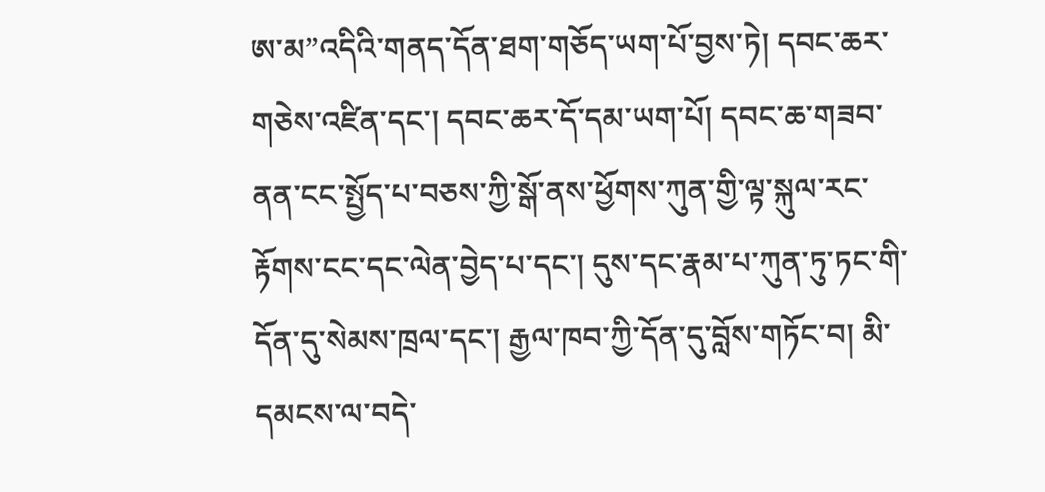ཨ་མ”འདིའི་གནད་དོན་ཐག་གཅོད་ཡག་པོ་བྱས་ཏེ། དབང་ཆར་གཅེས་འཛིན་དང་། དབང་ཆར་དོ་དམ་ཡག་པོ། དབང་ཆ་གཟབ་ནན་ངང་སྤྱོད་པ་བཅས་ཀྱི་སྒོ་ནས་ཕྱོགས་ཀུན་གྱི་ལྟ་སྐུལ་རང་རྟོགས་ངང་དང་ལེན་བྱེད་པ་དང་། དུས་དང་རྣམ་པ་ཀུན་ཏུ་ཏང་གི་དོན་དུ་སེམས་ཁྲལ་དང་། རྒྱལ་ཁབ་ཀྱི་དོན་དུ་བློས་གཏོང་བ། མི་དམངས་ལ་བདེ་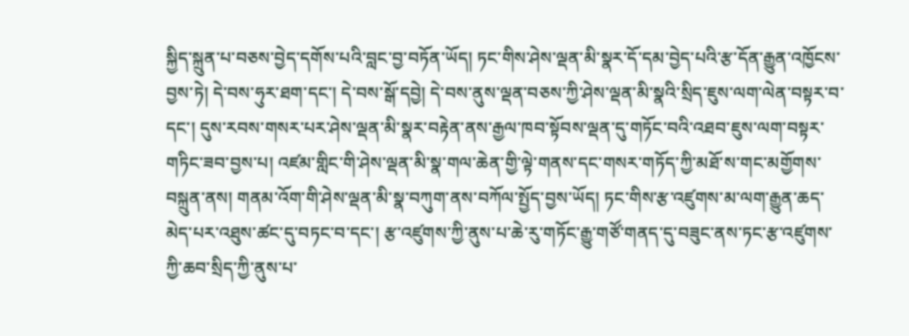སྐྱིད་སྐྲུན་པ་བཅས་བྱེད་དགོས་པའི་བླང་བྱ་བཏོན་ཡོད། ཏང་གིས་ཤེས་ལྡན་མི་སྣར་དོ་དམ་བྱེད་པའི་རྩ་དོན་རྒྱུན་འཁྱོངས་བྱས་ཏེ། དེ་བས་ཧུར་ཐག་དང་། དེ་བས་སྒོ་དབྱེ། དེ་བས་ནུས་ལྡན་བཅས་ཀྱི་ཤེས་ལྡན་མི་སྣའི་སྲིད་ཇུས་ལག་ལེན་བསྟར་བ་དང་། དུས་རབས་གསར་པར་ཤེས་ལྡན་མི་སྣར་བརྟེན་ནས་རྒྱལ་ཁབ་སྟོབས་ལྡན་དུ་གཏོང་བའི་འཐབ་ཇུས་ལག་བསྟར་གཏིང་ཟབ་བྱས་པ། འཛམ་གླིང་གི་ཤེས་ལྡན་མི་སྣ་གལ་ཆེན་གྱི་ལྟེ་གནས་དང་གསར་གཏོད་ཀྱི་མཐོ་ས་གང་མགྱོགས་བསྐྲུན་ནས། གནམ་འོག་གི་ཤེས་ལྡན་མི་སྣ་བཀུག་ནས་བཀོལ་སྤྱོད་བྱས་ཡོད། ཏང་གིས་རྩ་འཛུགས་མ་ལག་རྒྱུན་ཆད་མེད་པར་འཐུས་ཚང་དུ་བཏང་བ་དང་། རྩ་འཛུགས་ཀྱི་ནུས་པ་ཆེ་རུ་གཏོང་རྒྱུ་གཙོ་གནད་དུ་བཟུང་ནས་ཏང་རྩ་འཛུགས་ཀྱི་ཆབ་སྲིད་ཀྱི་ནུས་པ་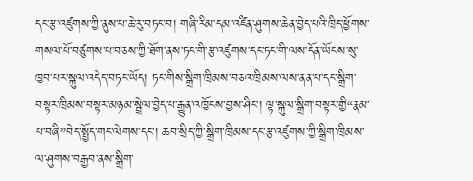དང་རྩ་འཛུགས་ཀྱི་ནུས་པ་ཆེ་རུ་བཏང་བ། གཞི་རིམ་དམ་འཛིན་ཤུགས་ཆེན་བྱེད་པའི་ཁྲིད་ཕྱོགས་གསལ་པོ་བཙུགས་པ་བཅས་ཀྱི་ཐོག་ནས་ཏང་གི་རྩ་འཛུགས་དང་ཏང་གི་ལས་དོན་ཡོངས་སུ་ཁྱབ་པར་སྐུལ་འདེད་བཏང་ཡོད། ཏང་གིས་སྒྲིག་ཁྲིམས་བཅའ་ཁྲིམས་ལས་ནན་པ་དང་སྒྲིག་བསྟར་ཁྲིམས་བསྟར་མཉམ་སྦྲེལ་བྱེད་པ་རྒྱུན་འཁྱོངས་བྱས་ཤིང་། ལྟ་སྐུལ་སྒྲིག་བསྟར་གྱི“རྣམ་པ་བཞི”བེད་སྤྱོད་གང་ལེགས་དང་། ཆབ་སྲིད་ཀྱི་སྒྲིག་ཁྲིམས་དང་རྩ་འཛུགས་ཀྱི་སྒྲིག་ཁྲིམས་ལ་ཤུགས་བརྒྱབ་ནས་སྒྲིག་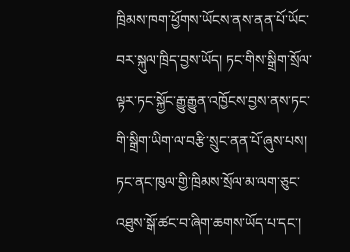ཁྲིམས་ཁག་ཕྱོགས་ཡོངས་ནས་ནན་པོ་ཡོང་བར་སྐུལ་ཁྲིད་བྱས་ཡོད། ཏང་གིས་སྒྲིག་སྲོལ་ལྟར་ཏང་སྐྱོང་རྒྱུ་རྒྱུན་འཁྱོངས་བྱས་ནས་ཏང་གི་སྒྲིག་ཡིག་ལ་བརྩི་སྲུང་ནན་པོ་ཞུས་པས། ཏང་ནང་ཁུལ་གྱི་ཁྲིམས་སྲོལ་མ་ལག་ཅུང་འཐུས་སྒོ་ཚང་བ་ཞིག་ཆགས་ཡོད་པ་དང་།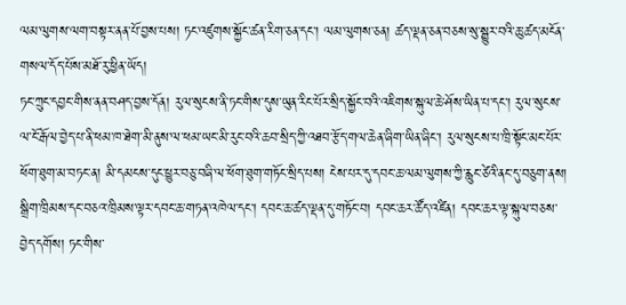ལམ་ལུགས་ལག་བསྟར་ནན་པོ་བྱས་པས། ཏང་འཛུགས་སྐྱོང་ཚན་རིག་ཅན་དང་། ལམ་ལུགས་ཅན། ཚད་ལྡན་ཅན་བཅས་སུ་སྒྱུར་བའི་ཆུ་ཚད་མངོན་གསལ་དོད་པོས་མཐོ་རུ་ཕྱིན་ཡོད།
ཏང་ཀྲུང་དབྱང་གིས་ནན་བཤད་བྱས་དོན། རུལ་སུངས་ནི་ཏང་གིས་དུས་ཡུན་རིང་པོར་སྲིད་སྐྱོང་བའི་འཇིགས་སྐུལ་ཆེ་ཤོས་ཡིན་པ་དང་། རུལ་སུངས་ལ་ངོ་རྒོལ་བྱེད་པ་ནི་ཕམ་ཁ་ཐེག་མི་ནུས་ལ་ཕམ་ཡང་མི་རུང་བའི་ཆབ་སྲིད་ཀྱི་འཐབ་རྩོད་གལ་ཆེན་ཞིག་ཡིན་ཞིང་། རུལ་སུངས་པ་ཁྲི་སྟོང་མང་པོར་ཕོག་ཐུག་མ་བཏང་ན། མི་དམངས་དུང་ཕྱུར་བཅུ་བཞི་ལ་ཕོག་ཐུག་གཏོང་སྲིད་པས། ངེས་པར་དུ་དབང་ཆ་ལམ་ལུགས་ཀྱི་རླུང་ཙེའི་ནང་དུ་བཅུག་ནས། སྒྲིག་ཁྲིམས་དང་བཅའ་ཁྲིམས་ལྟར་དབང་ཆ་གཏན་འཁེལ་དང་། དབང་ཆ་ཚད་ལྡན་དུ་གཏོང་བ། དབང་ཆར་ཚོད་འཛིན། དབང་ཆར་ལྟ་སྐུལ་བཅས་བྱེད་དགོས། ཏང་གིས་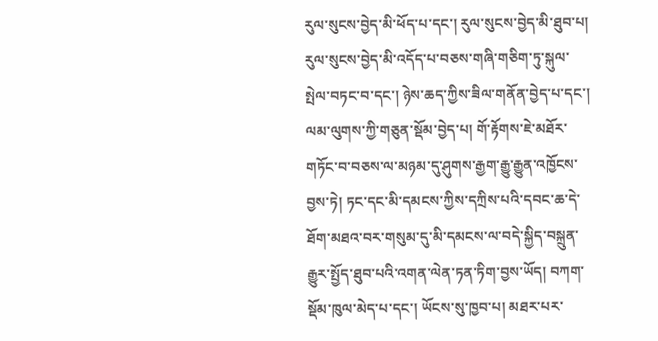རུལ་སུངས་བྱེད་མི་ཕོད་པ་དང་། རུལ་སུངས་བྱེད་མི་ཐུབ་པ། རུལ་སུངས་བྱེད་མི་འདོད་པ་བཅས་གཞི་གཅིག་ཏུ་སྐུལ་སྤེལ་བཏང་བ་དང་། ཉེས་ཆད་ཀྱིས་ཟིལ་གནོན་བྱེད་པ་དང་། ལམ་ལུགས་ཀྱི་གཅུན་སྡོམ་བྱེད་པ། གོ་རྟོགས་ཇེ་མཐོར་གཏོང་བ་བཅས་ལ་མཉམ་དུ་ཤུགས་རྒྱག་རྒྱུ་རྒྱུན་འཁྱོངས་བྱས་ཏེ། ཏང་དང་མི་དམངས་ཀྱིས་དཀྲིས་པའི་དབང་ཆ་དེ་ཐོག་མཐའ་བར་གསུམ་དུ་མི་དམངས་ལ་བདེ་སྐྱིད་བསྐྲུན་རྒྱུར་སྤྱོད་ཐུབ་པའི་འགན་ལེན་ཏན་ཏིག་བྱས་ཡོད། བཀག་སྡོམ་ཁུལ་མེད་པ་དང་། ཡོངས་སུ་ཁྱབ་པ། མཐར་པར་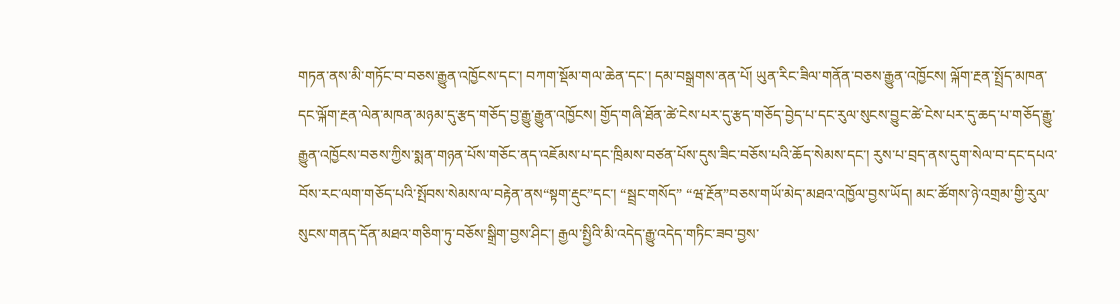གཏན་ནས་མི་གཏོང་བ་བཅས་རྒྱུན་འཁྱོངས་དང་། བཀག་སྡོམ་གལ་ཆེན་དང་། དམ་བསྒྲགས་ནན་པོ། ཡུན་རིང་ཟིལ་གནོན་བཅས་རྒྱུན་འཁྱོངས། ལྐོག་རྔན་སྤྲོད་མཁན་དང་ལྐོག་རྔན་ལེན་མཁན་མཉམ་དུ་རྩད་གཅོད་བྱ་རྒྱུ་རྒྱུན་འཁྱོངས། གྱོད་གཞི་ཐོན་ཚེ་ངེས་པར་དུ་རྩད་གཅོད་བྱེད་པ་དང་རུལ་སུངས་བྱུང་ཚེ་ངེས་པར་དུ་ཆད་པ་གཅོད་རྒྱུ་རྒྱུན་འཁྱོངས་བཅས་ཀྱིས་སྨན་གཉན་པོས་གཅོང་ནད་འཇོམས་པ་དང་ཁྲིམས་བཙན་པོས་དུས་ཟིང་བཅོས་པའི་ཆོད་སེམས་དང་། རུས་པ་བྲད་ནས་དུག་སེལ་བ་དང་དཔའ་བོས་རང་ལག་གཅོད་པའི་སྤོབས་སེམས་ལ་བརྟེན་ནས“སྟག་རྡུང”དང་། “སྦྲང་གསོད” “ཝ་རྔོན”བཅས་གཡོ་མེད་མཐའ་འཁྱོལ་བྱས་ཡོད། མང་ཚོགས་ཉེ་འགྲམ་གྱི་རུལ་སུངས་གནད་དོན་མཐའ་གཅིག་ཏུ་བཅོས་སྒྲིག་བྱས་ཤིང་། རྒྱལ་སྤྱིའི་མི་འདེད་རྒྱུ་འདེད་གཏིང་ཟབ་བྱས་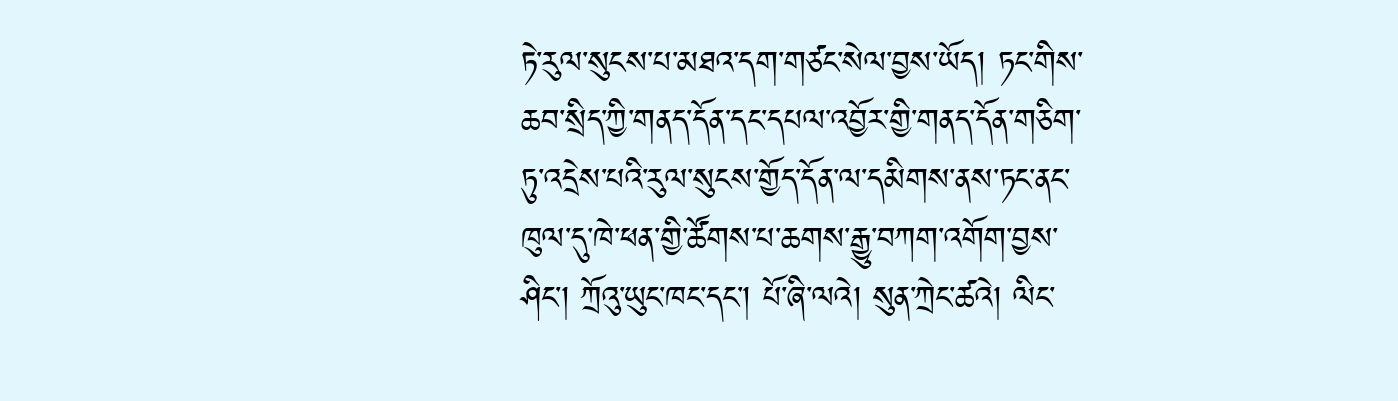ཏེ་རུལ་སུངས་པ་མཐའ་དག་གཙང་སེལ་བྱས་ཡོད། ཏང་གིས་ཆབ་སྲིད་ཀྱི་གནད་དོན་དང་དཔལ་འབྱོར་གྱི་གནད་དོན་གཅིག་ཏུ་འདྲེས་པའི་རུལ་སུངས་གྱོད་དོན་ལ་དམིགས་ནས་ཏང་ནང་ཁུལ་དུ་ཁེ་ཕན་གྱི་ཚོགས་པ་ཆགས་རྒྱུ་བཀག་འགོག་བྱས་ཤིང་། ཀྲོའུ་ཡུང་ཁང་དང་། པོ་ཞི་ལའེ། སུན་ཀྲེང་ཚའེ། ལིང་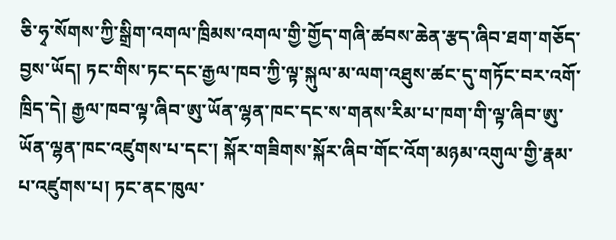ཅི་ཧྭ་སོགས་ཀྱི་སྒྲིག་འགལ་ཁྲིམས་འགལ་གྱི་གྱོད་གཞི་ཚབས་ཆེན་རྩད་ཞིབ་ཐག་གཅོད་བྱས་ཡོད། ཏང་གིས་ཏང་དང་རྒྱལ་ཁབ་ཀྱི་ལྟ་སྐུལ་མ་ལག་འཐུས་ཚང་དུ་གཏོང་བར་འགོ་ཁྲིད་དེ། རྒྱལ་ཁབ་ལྟ་ཞིབ་ཨུ་ཡོན་ལྷན་ཁང་དང་ས་གནས་རིམ་པ་ཁག་གི་ལྟ་ཞིབ་ཨུ་ཡོན་ལྷན་ཁང་འཛུགས་པ་དང་། སྐོར་གཟིགས་སྐོར་ཞིབ་གོང་འོག་མཉམ་འགུལ་གྱི་རྣམ་པ་འཛུགས་པ། ཏང་ནང་ཁུལ་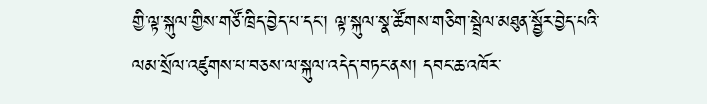གྱི་ལྟ་སྐུལ་གྱིས་གཙོ་ཁྲིད་བྱེད་པ་དང་། ལྟ་སྐུལ་སྣ་ཚོགས་གཅིག་སྦྲེལ་མཐུན་སྦྱོར་བྱེད་པའི་ལམ་སྲོལ་འཛུགས་པ་བཅས་ལ་སྐུལ་འདེད་བཏང་ནས། དབང་ཆ་འཁོར་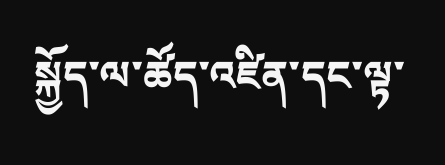སྐྱོད་ལ་ཚོད་འཛིན་དང་ལྟ་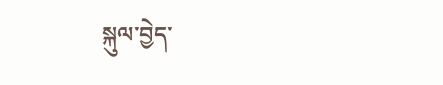སྐུལ་བྱེད་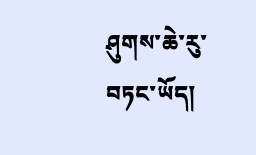ཤུགས་ཆེ་རུ་བཏང་ཡོད།